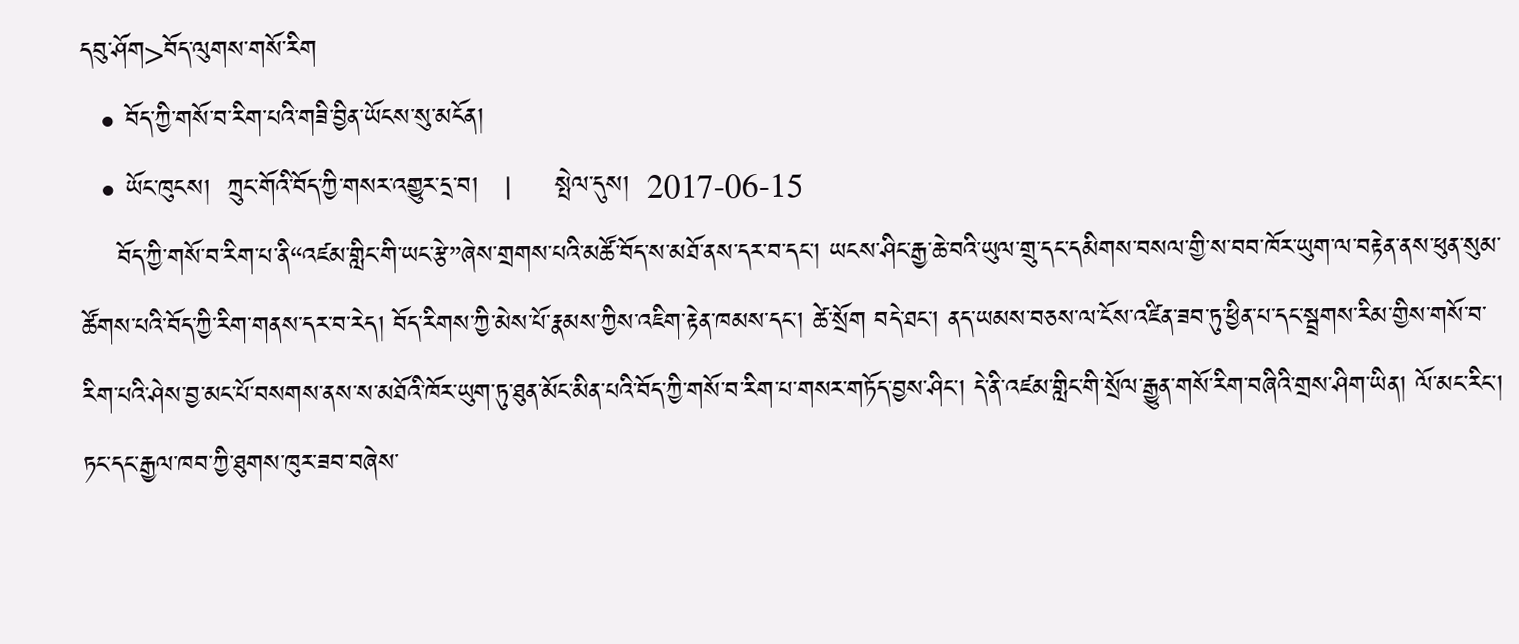དབུ་ཤོག>བོད་ལུགས་གསོ་རིག
  • བོད་ཀྱི་གསོ་བ་རིག་པའི་གཟི་བྱིན་ཡོངས་སུ་མངོན།
  • ཡོང་ཁུངས།  ཀྲུང་གོའི་བོད་ཀྱི་གསར་འགྱུར་དྲ་བ།   |     སྤེལ་དུས།  2017-06-15
    བོད་ཀྱི་གསོ་བ་རིག་པ་ནི“འཛམ་གླིང་གི་ཡང་རྩེ”ཞེས་གྲགས་པའི་མཚོ་བོད་ས་མཐོ་ནས་དར་བ་དང་། ཡངས་ཤིང་རྒྱ་ཆེ་བའི་ཡུལ་གྲུ་དང་དམིགས་བསལ་གྱི་ས་བབ་ཁོར་ཡུག་ལ་བརྟེན་ནས་ཕུན་སུམ་ཚོགས་པའི་བོད་ཀྱི་རིག་གནས་དར་བ་རེད། བོད་རིགས་ཀྱི་མེས་པོ་རྣམས་ཀྱིས་འཇིག་རྟེན་ཁམས་དང་། ཚེ་སྲོག བདེ་ཐང་། ནད་ཡམས་བཅས་ལ་ངོས་འཛིན་ཟབ་ཏུ་ཕྱིན་པ་དང་སྦྲགས་རིམ་གྱིས་གསོ་བ་རིག་པའི་ཤེས་བྱ་མང་པོ་བསགས་ནས་ས་མཐོའི་ཁོར་ཡུག་ཏུ་ཐུན་མོང་མིན་པའི་བོད་ཀྱི་གསོ་བ་རིག་པ་གསར་གཏོད་བྱས་ཤིང་། དེ་ནི་འཛམ་གླིང་གི་སྲོལ་རྒྱུན་གསོ་རིག་བཞིའི་གྲས་ཤིག་ཡིན། ལོ་མང་རིང་། ཏང་དང་རྒྱལ་ཁབ་ཀྱི་ཐུགས་ཁུར་ཟབ་བཞེས་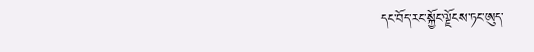དང་བོད་རང་སྐྱོང་ལྗོངས་ཏང་ཨུད་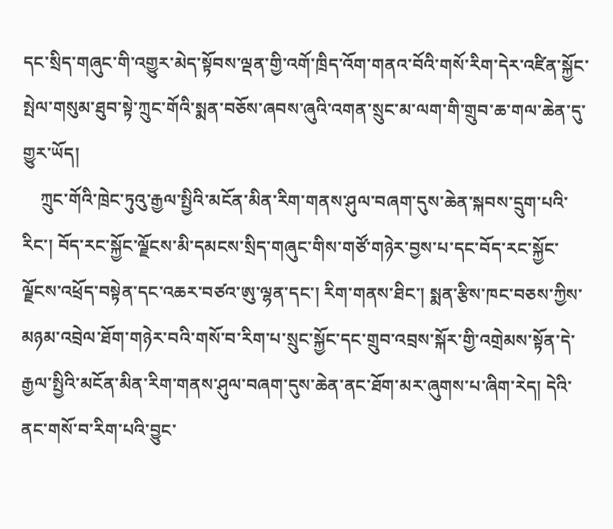དང་སྲིད་གཞུང་གི་འགྱུར་མེད་སྟོབས་ལྡན་གྱི་འགོ་ཁྲིད་འོག་གནའ་བོའི་གསོ་རིག་དེར་འཛིན་སྐྱོང་སྤེལ་གསུམ་ཐུབ་སྟེ་ཀྲུང་གོའི་སྨན་བཅོས་ཞབས་ཞུའི་འགན་སྲུང་མ་ལག་གི་གྲུབ་ཆ་གལ་ཆེན་དུ་གྱུར་ཡོད།
    ཀྲུང་གོའི་ཁྲེང་ཏུའུ་རྒྱལ་སྤྱིའི་མངོན་མིན་རིག་གནས་ཤུལ་བཞག་དུས་ཆེན་སྐབས་དྲུག་པའི་རིང་། བོད་རང་སྐྱོང་ལྗོངས་མི་དམངས་སྲིད་གཞུང་གིས་གཙོ་གཉེར་བྱས་པ་དང་བོད་རང་སྐྱོང་ལྗོངས་འཕྲོད་བསྟེན་དང་འཆར་བཙའ་ཨུ་ལྷན་དང་། རིག་གནས་ཐིང་། སྨན་རྩིས་ཁང་བཅས་ཀྱིས་མཉམ་འབྲེལ་ཐོག་གཉེར་བའི་གསོ་བ་རིག་པ་སྲུང་སྐྱོང་དང་གྲུབ་འབྲས་སྐོར་གྱི་འགྲེམས་སྟོན་དེ་རྒྱལ་སྤྱིའི་མངོན་མིན་རིག་གནས་ཤུལ་བཞག་དུས་ཆེན་ནང་ཐོག་མར་ཞུགས་པ་ཞིག་རེད། དེའི་ནང་གསོ་བ་རིག་པའི་བྱུང་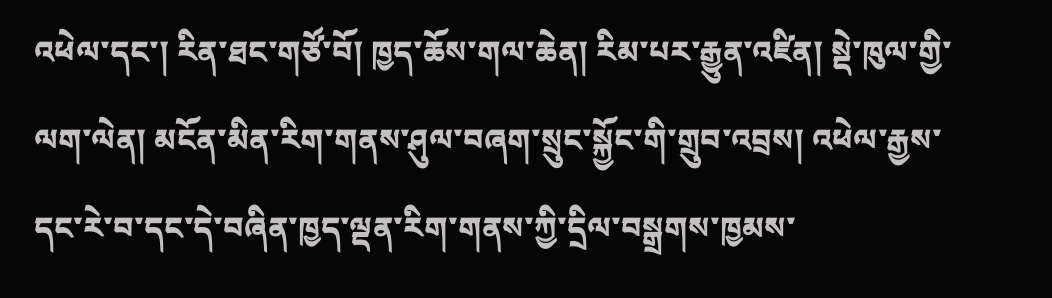འཕེལ་དང་། རིན་ཐང་གཙོ་བོ། ཁྱད་ཆོས་གལ་ཆེན། རིམ་པར་རྒྱུན་འཛིན། སྡེ་ཁུལ་གྱི་ལག་ལེན། མངོན་མིན་རིག་གནས་ཤུལ་བཞག་སྲུང་སྐྱོང་གི་གྲུབ་འབྲས། འཕེལ་རྒྱས་དང་རེ་བ་དང་དེ་བཞིན་ཁྱད་ལྡན་རིག་གནས་ཀྱི་དྲིལ་བསྒྲགས་ཁྱམས་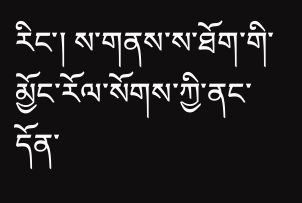རིང་། ས་གནས་ས་ཐོག་གི་མྱོང་རོལ་སོགས་ཀྱི་ནང་དོན་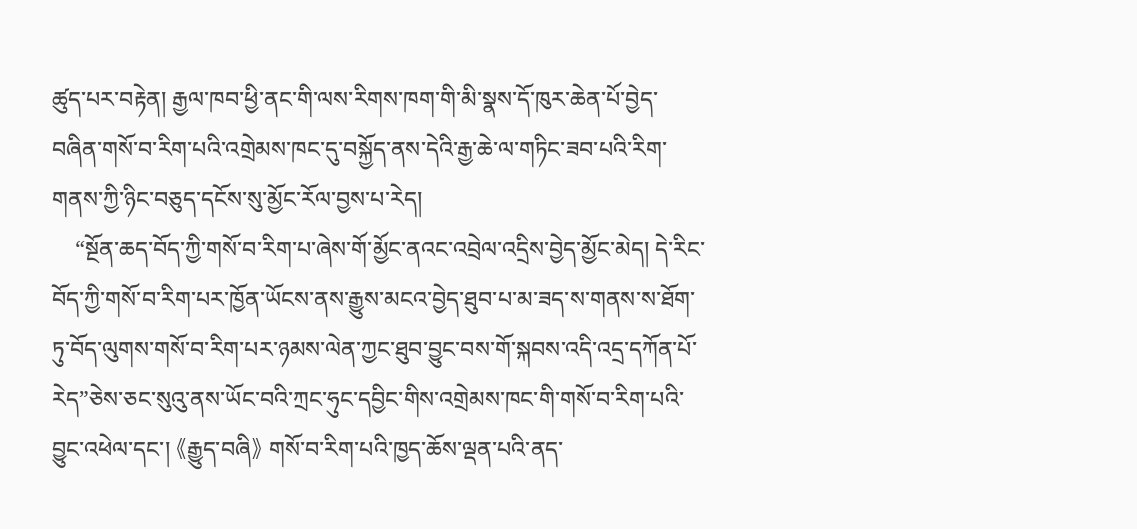ཚུད་པར་བརྟེན། རྒྱལ་ཁབ་ཕྱི་ནང་གི་ལས་རིགས་ཁག་གི་མི་སྣས་དོ་ཁུར་ཆེན་པོ་བྱེད་བཞིན་གསོ་བ་རིག་པའི་འགྲེམས་ཁང་དུ་བསྐྱོད་ནས་དེའི་རྒྱ་ཆེ་ལ་གཏིང་ཟབ་པའི་རིག་གནས་ཀྱི་ཉིང་བཅུད་དངོས་སུ་མྱོང་རོལ་བྱས་པ་རེད།
    “སྔོན་ཆད་བོད་ཀྱི་གསོ་བ་རིག་པ་ཞེས་གོ་མྱོང་ནའང་འབྲེལ་འདྲིས་བྱེད་མྱོང་མེད། དེ་རིང་བོད་ཀྱི་གསོ་བ་རིག་པར་ཁྱོན་ཡོངས་ནས་རྒྱུས་མངའ་བྱེད་ཐུབ་པ་མ་ཟད་ས་གནས་ས་ཐོག་ཏུ་བོད་ལུགས་གསོ་བ་རིག་པར་ཉམས་ལེན་ཀྱང་ཐུབ་བྱུང་བས་གོ་སྐབས་འདི་འདྲ་དཀོན་པོ་རེད”ཅེས་ཅང་སུའུ་ནས་ཡོང་བའི་ཀྲང་ཧུང་དབྱིང་གིས་འགྲེམས་ཁང་གི་གསོ་བ་རིག་པའི་བྱུང་འཕེལ་དང་། 《རྒྱུད་བཞི》 གསོ་བ་རིག་པའི་ཁྱད་ཆོས་ལྡན་པའི་ནད་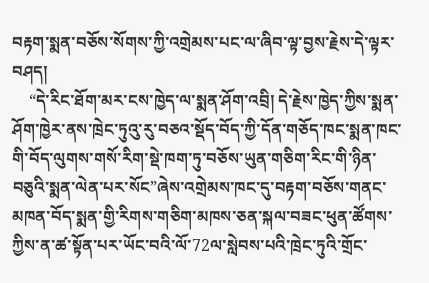བརྟག་སྨན་བཅོས་སོགས་ཀྱི་འགྲེམས་པང་ལ་ཞིབ་ལྟ་བྱས་རྗེས་དེ་ལྟར་བཤད།
    “དེ་རིང་ཐོག་མར་ངས་ཁྱེད་ལ་སྨན་ཤོག་འབྲི། དེ་རྗེས་ཁྱེད་ཀྱིས་སྨན་ཤོག་ཁྱེར་ནས་ཁྲེང་ཏུའུ་རུ་བཅའ་སྡོད་བོད་ཀྱི་དོན་གཅོད་ཁང་སྨན་ཁང་གི་བོད་ལུགས་གསོ་རིག་སྡེ་ཁག་ཏུ་བཅོས་ཡུན་གཅིག་རིང་གི་ཉིན་བཅུའི་སྨན་ལེན་པར་སོང”ཞེས་འགྲེམས་ཁང་དུ་བརྟག་བཅོས་གནང་མཁན་བོད་སྨན་གྱི་རིགས་གཅིག་མཁས་ཅན་སྐལ་བཟང་ཕུན་ཚོགས་ཀྱིས་ན་ཚ་སྟོན་པར་ཡོང་བའི་ལོ་72ལ་སླེབས་པའི་ཁྲེང་ཏུའི་གྲོང་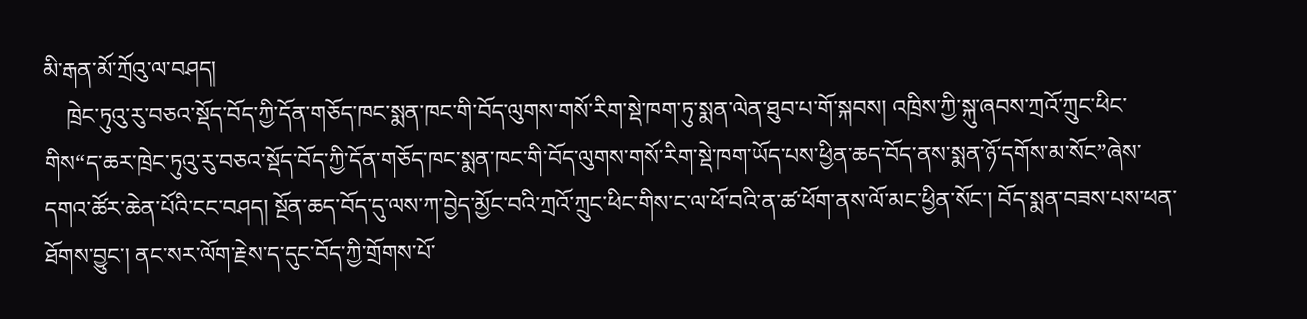མི་རྒན་མོ་ཀྲོའུ་ལ་བཤད།
    ཁྲེང་ཏུའུ་རུ་བཅའ་སྡོད་བོད་ཀྱི་དོན་གཅོད་ཁང་སྨན་ཁང་གི་བོད་ལུགས་གསོ་རིག་སྡེ་ཁག་ཏུ་སྨན་ལེན་ཐུབ་པ་གོ་སྐབས། འཁྲིས་ཀྱི་སྐུ་ཞབས་ཀྲའོ་ཀྲུང་ཕིང་གིས“ད་ཆར་ཁྲེང་ཏུའུ་རུ་བཅའ་སྡོད་བོད་ཀྱི་དོན་གཅོད་ཁང་སྨན་ཁང་གི་བོད་ལུགས་གསོ་རིག་སྡེ་ཁག་ཡོད་པས་ཕྱིན་ཆད་བོད་ནས་སྨན་ཉོ་དགོས་མ་སོང”ཞེས་དགའ་ཚོར་ཆེན་པོའི་ངང་བཤད། སྔོན་ཆད་བོད་དུ་ལས་ཀ་བྱེད་མྱོང་བའི་ཀྲའོ་ཀྲུང་ཕིང་གིས་ང་ལ་ཕོ་བའི་ན་ཚ་ཕོག་ནས་ལོ་མང་ཕྱིན་སོང་། བོད་སྨན་བཟས་པས་ཕན་ཐོགས་བྱུང་། ནང་སར་ལོག་རྗེས་ད་དུང་བོད་ཀྱི་གྲོགས་པོ་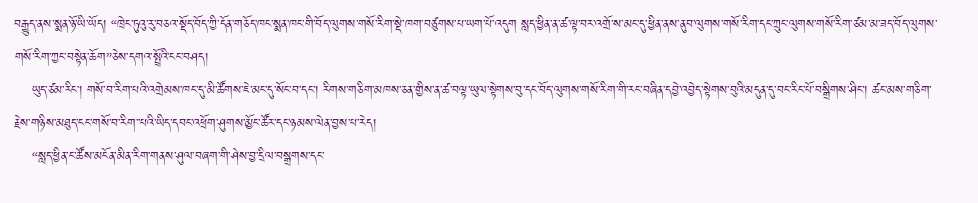བརྒྱུད་ནས་སྨན་ཉོ་ཡི་ཡོད། “ཁྲེང་ཏུའུ་རུ་བཅའ་སྡོད་བོད་ཀྱི་དོན་གཅོད་ཁང་སྨན་ཁང་གི་བོད་ལུགས་གསོ་རིག་སྡེ་ཁག་བཙུགས་པ་ཡག་པོ་འདུག སླད་ཕྱིན་ན་ཚ་ལྟ་བར་འགྲོ་ས་མང་དུ་ཕྱིན་ནས་ནུབ་ལུགས་གསོ་རིག་དང་ཀྲུང་ལུགས་གསོ་རིག་ཙམ་མ་ཟད་བོད་ལུགས་གསོ་རིག་ཀྱང་བསྟེན་ཆོག”ཅེས་དགའ་སྤྲོའི་ངང་བཤད།
    ཡུད་ཙམ་རིང་། གསོ་བ་རིག་པའི་འགྲེམས་ཁང་དུ་མི་ཚོགས་ཇེ་མང་དུ་སོང་བ་དང་། རིགས་གཅིག་མཁས་ཅན་གྱིས་ན་ཚ་བལྟ་ཡུལ་སྟེགས་བུ་དང་བོད་ལུགས་གསོ་རིག་གི་རང་བཞིན་དབྱེ་འབྱེད་སྟེགས་བུའི་མདུན་དུ་བང་རིང་པོ་བསྒྲིགས་ཤིང་། ཚང་མས་གཅིག་རྗེས་གཉིས་མཐུད་ངང་གསོ་བ་རིག་་པའི་ཡིད་དབང་འཕྲོག་ཤུགས་མྱོང་ཚོར་དང་ཉམས་ལེན་བྱས་པ་རེད།
    “སླད་ཕྱིན་ང་ཚོས་མངོན་མིན་རིག་གནས་ཤུལ་བཞག་གི་ཤེས་བྱ་དྲིལ་བསྒྲགས་དང་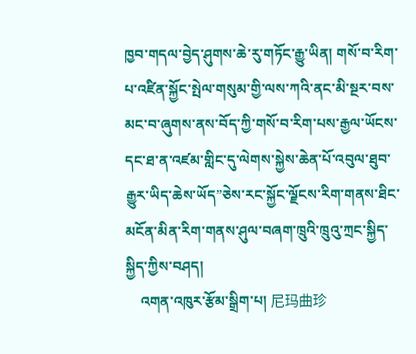ཁྱབ་གདལ་བྱེད་ཤུགས་ཆེ་རུ་གཏོང་རྒྱུ་ཡིན། གསོ་བ་རིག་པ་འཛིན་སྐྱོང་སྤེལ་གསུམ་གྱི་ལས་ཀའི་ནང་མི་སྔར་བས་མང་བ་ཞུགས་ནས་བོད་ཀྱི་གསོ་བ་རིག་པས་རྒྱལ་ཡོངས་དང་ཐ་ན་འཛམ་གླིང་དུ་ལེགས་སྐྱེས་ཆེན་པོ་འབུལ་ཐུབ་རྒྱུར་ཡིད་ཆེས་ཡོད”ཅེས་རང་སྐྱོང་ལྗོངས་རིག་གནས་ཐིང་མངོན་མིན་རིག་གནས་ཤུལ་བཞག་ཁྲུའི་ཁྲུའུ་ཀྲང་སྐྱིད་སྐྱིད་ཀྱིས་བཤད།
    འགན་འཁུར་རྩོམ་སྒྲིག་པ། 尼玛曲珍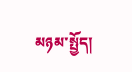མཉམ་སྤྱོད།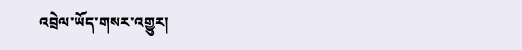འབྲེལ་ཡོད་གསར་འགྱུར།